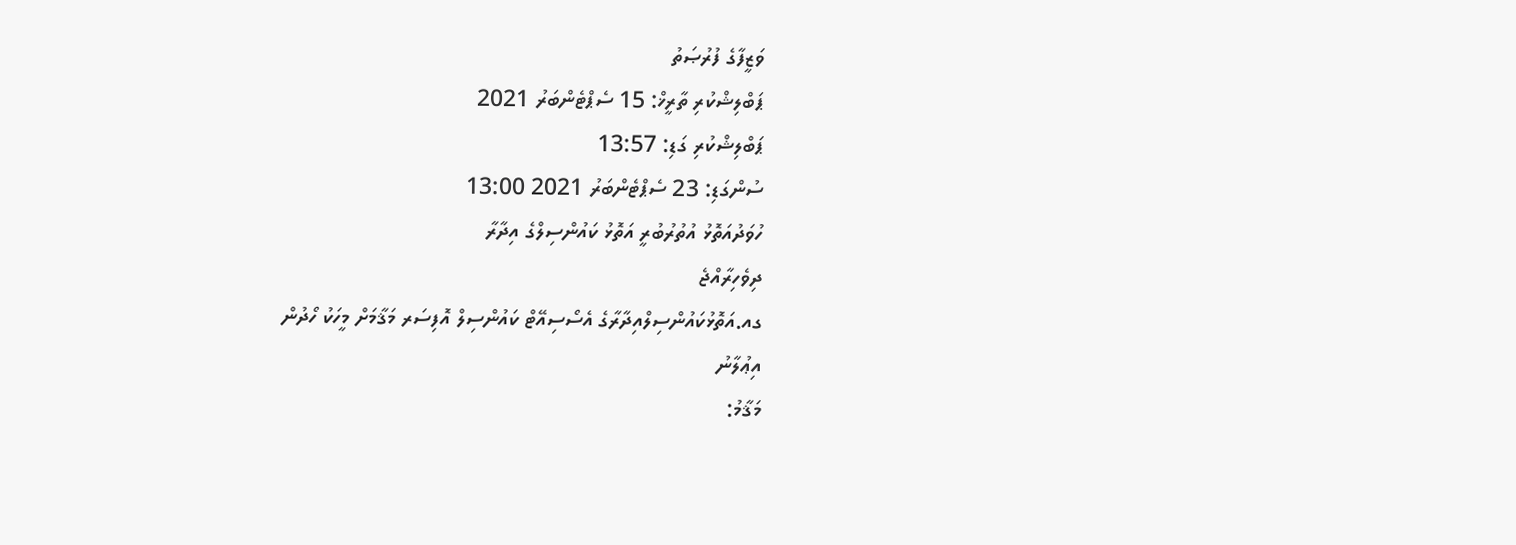ވަޒީފާގެ ފުރުޞަތު
ޕަބްލިޝްކުރި ތާރީޚް: 15 ސެޕްޓެންބަރު 2021
ޕަބްލިޝްކުރި ގަޑި: 13:57
ސުންގަޑި: 23 ސެޕްޓެންބަރު 2021 13:00
ހުވަދުއަތޮޅު އުތުރުބުރީ އަތޮޅު ކައުންސިލްގެ އިދާރާ
ދިވެހިރާއްޖެ
ގއ.އަތޮޅުކައުންސިލްއިދާރާގެ އެސޯސިއޭޓް ކައުންސިލް އޮފިސަރ މަޤާމަށް މީހަކު ހޯދުން
އިޢުލާނު
މަޤާމު: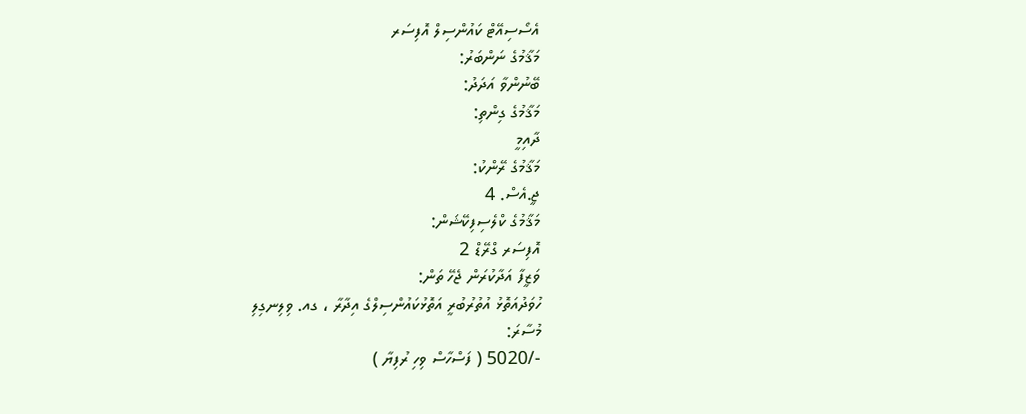އެސޯސިއޭޓް ކައުންސިލް އޮފިސަރ
މަޤާމުގެ ނަންބަރު:
ބޭނުންވާ އަދަދު:
މަޤާމުގެ ގިންތި:
ދާއިމީ
މަޤާމުގެ ރޭންކު:
ޖީ.އެސް. 4
މަޤާމުގެ ކްލެސިފިކޭޝަން:
އޮފިސަރ ގްރޭޑް 2
ވަޒީފާ އަދާކުރަން ޖެހޭ ތަން:
ހުވަދުއަތޮޅު އުތުރުބުރީ އަތޮޅުކައުންސިލްގެ އިދާރާ ، ގއ. ވިލިނގިލި
މުސާރަ:
-/5020 ( ފަސްހާސް ވިހި ރުފިޔާ )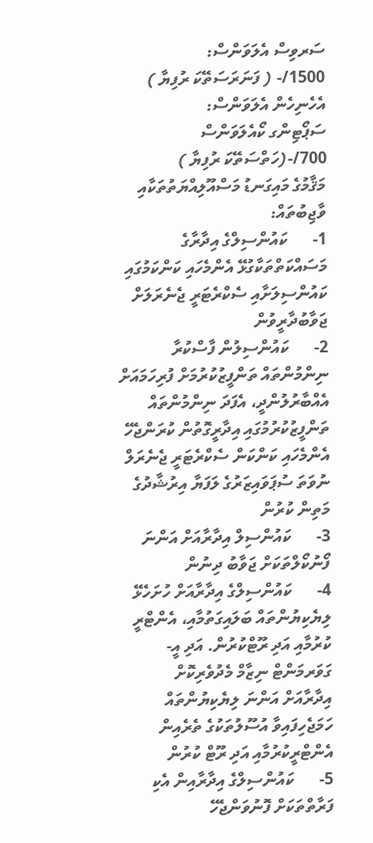ސަރވިސް އެލަވަންސް:
1500/- ( ފަނަރަސަތޭކަ ރުފިޔާ )
އެހެނިހެން އެލަވަންސް:
ސަޕޯޓިންގ ކޯއެލަވަންސް 700/-(ހަތްސަތޭކަ ރުފިޔާ )
މަޤާމުގެ މައިގަނޑު މަސްއޫލިއްޔަތުތަކާއި ވާޖިބުތައް:
1-      ކައުންސިލްގެ އިދާރާގެ މަސައްކަތްތަކާގުޅޭ އެންމެހައި ކަންކަމުގައި ކައުންސިލަށާއި ސެކްރެޓަރީ ޖެނެރަލަށް ޖަވާބުދާރީވުން
2-      ކައުންސިލުން ފާސްކުރާ ނިންމުންތައް ތަންފީޒުކުރުމަށް ފުރިހަމައަށް އެއްބާރުލުންދީ، އެފަދަ ނިންމުންތައް ތަންފީޒުކުރުމުގައި އިދާރީގޮތުން ކުރަންޖެހޭ އެންމެހައި ކަންކަން ސެކްރެޓަރީ ޖެނެރަލް ނުވަތަ ސުޕަވައިޒަރުގެ ލަފަޔާ އިރުޝާދުގެ މަތިން ކުރުން
3-      ކައުންސިލް އިދާރާއަށް އަންނަ ފޯނުކޯލްތަކަށް ޖަވާބު ދިނުން
4-      ކައުންސިލްގެ އިދާރާއަށް ހުށަހެޅޭ ލިޔެކިޔުންތައް ބަލައިގަތުމާއި، އެންޓްރީ ކުރުމާއި އަދި ރޫޓްކުރުން. އަދި އީ-ގަވަރމަންޓް ނިޒާމް މެދުވެރިކޮށް އިދާރާއަށް އަންނަ ލިޔެކިޔުންތައް ހަމަޖެހިފައިވާ އުސޫލުތަކުގެ ތެރެއިން އެންޓްރީކުރުމާއި އަދި ރޫޓް ކުރުން
5-      ކައުންސިލްގެ އިދާރާއިން އެކި ފަރާތްތަކަށް ފޮނުވަންޖެހޭ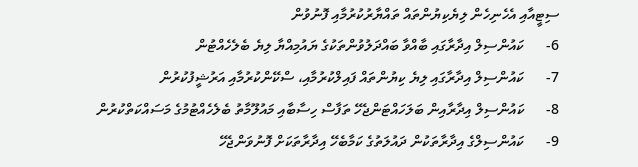ސިޓީއާއި އެހެނިހެން ލިޔެކިޔުންތައް ތައްޔާރުކުރުމާއި ފޮނުވުން
6-      ކައުންސިލް އިދާރާގައި ބާއްވާ ބައްދަލުވުންތަކުގެ ޔައުމިއްޔާ ލިޔެ ބެލެހެއްޓުން
7-      ކައުންސިލް އިދާރާގައި ލިޔެ ކިޔުންތައް ފައިލްކުރުމާއި، ސްކޭންކުރުމާއި އަރުޝީފުކުރުން
8-      ކައުންސިލް އިދާރާއިން ބަލަހައްޓަންޖެހޭ ތަފާސް ހިސާބާއި މައުލޫމާތު ބެލެހެއްޓުމުގެ މަސައްކަތްކުރުން
9-      ކައުންސިލްގެ އިދާރާތަކުން ދައުލަތުގެ ކަމާބެހޭ އިދާރާތަކަށް ފޮނުވަންޖެހޭ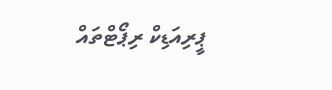ޕީރިއަޑިކް ރިޕޯޓްތައް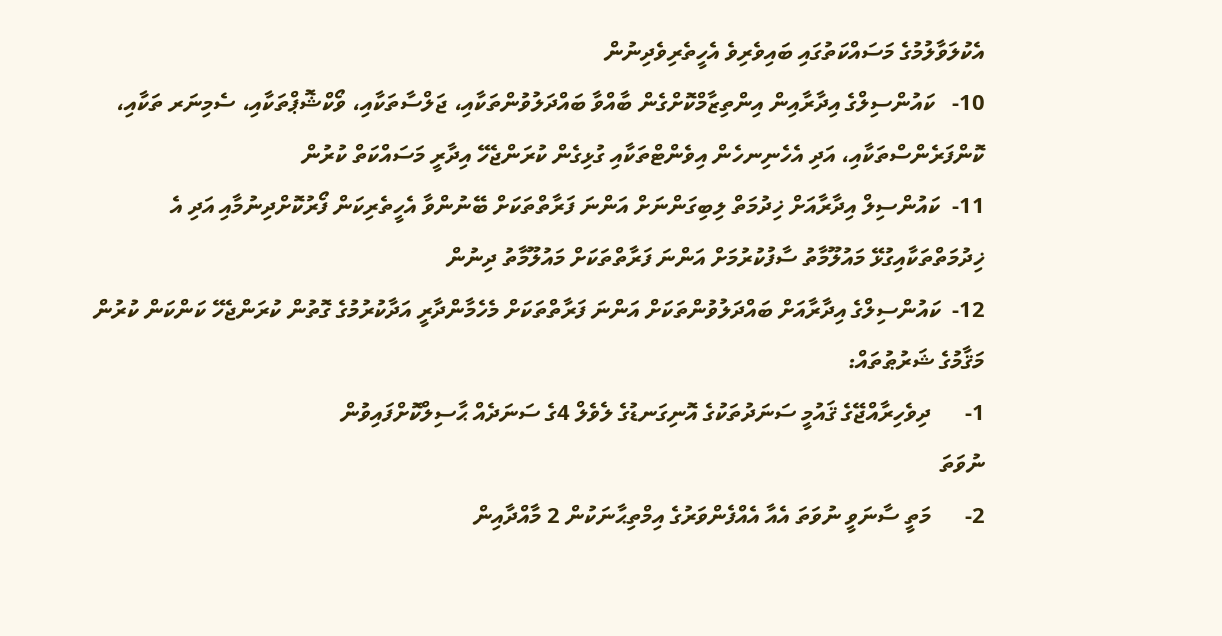އެކުލަވާލުމުގެ މަސައްކަތުގައި ބައިވެރިވެ އެހީތެރިވެދިނުން
10-   ކައުންސިލްގެ އިދާރާއިން އިންތިޒާމްކޮށްގެން ބާއްވާ ބައްދަލުވުންތަކާއި، ޖަލްސާތަކާއި، ވޯކްޝޮޕްތަކާއި، ސެމިނަރ ތަކާއި، ކޮންފަރެންސްތަކާއި، އަދި އެހެނިނހެން އިވެންޓްތަކާއި ގުޅިގެން ކުރަންޖެހޭ އިދާރީ މަސައްކަތް ކުރުން
11-  ކައުންސިލް އިދާރާއަށް ޚިދުމަތް ލިބިގަންނަށް އަންނަ ފަރާތްތަކަށް ބޭނުންވާ އެހީތެރިކަން ފޯރުކޮށްދިނުމާއި އަދި އެ ޚިދުމަތްތަކާއިގުޅޭ މައުލޫމާތު ސާފުކުރުމަށް އަންނަ ފަރާތްތަކަށް މައުލޫމާތު ދިނުން
12-  ކައުންސިލްގެ އިދާރާއަށް ބައްދަލުވުންތަކަށް އަންނަ ފަރާތްތަކަށް މެހެމާންދާރީ އަދާކުރުމުގެ ގޮތުން ކުރަންޖެހޭ ކަންކަން ކުރުން
މަޤާމުގެ ޝަރުޠުތައް:
1-      ދިވެހިރާއްޖޭގެ ޤައުމީ ސަނަދުތަކުގެ އޮނިގަނޑުގެ ލެވެލް 4ގެ ސަނަދެއް ޙާސިލްކޮށްފައިވުން
ނުވަތަ
2-      މަތީ ސާނަވީ ނުވަތަ އެއާ އެއްފެންވަރުގެ އިމްތިޙާނަކުން 2 މާއްދާއިން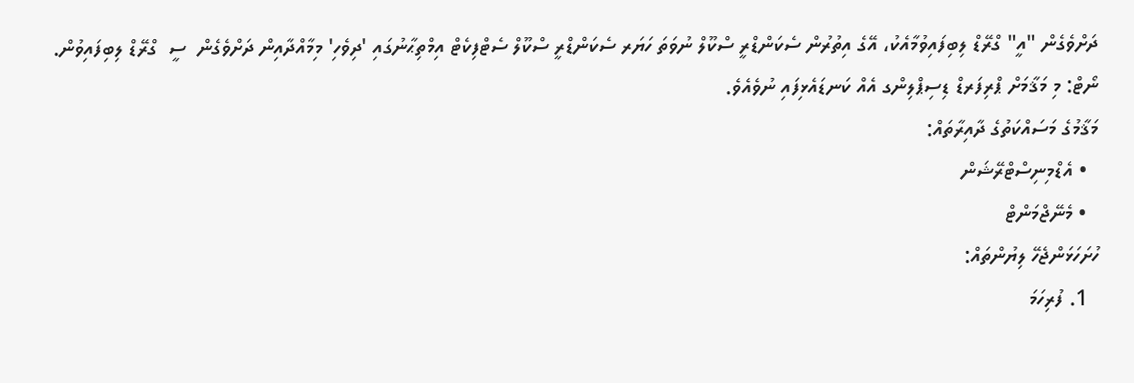ދަށްވެގެން "އީ" ގްރޭޑް ލިބިފައިވުމާއެކު، އޭގެ އިތުރުން ސެކަންޑްރީ ސްކޫލް ނުވަތަ ހަޔަރ ސެކަންޑްރީ ސްކޫލް ސެޓްފިކެޓް އިމްތިޙާނުގައި 'ދިވެހި' މިމާއްދާއިން ދަށްވެގެން  ސީ  ގްރޭޑް ލިބިފައިވުން.
ނޯޓް: މި މަޤާމަށް ޕްރިފަރޑް ޑިސިޕްލިންގ އެއް ކަނޑައެޅިފައި ނުވެއެވެ.
މަޤާމުގެ މަސައްކަތުގެ ދާއިރާތައް:
  • އެޑްމިނިސްޓްރޭޝަން
  • މެނޭޖްމަންޓް
ހުށަހަޅަންޖެހޭ ލިޔުންތައް:
  1. ފުރިހަމަ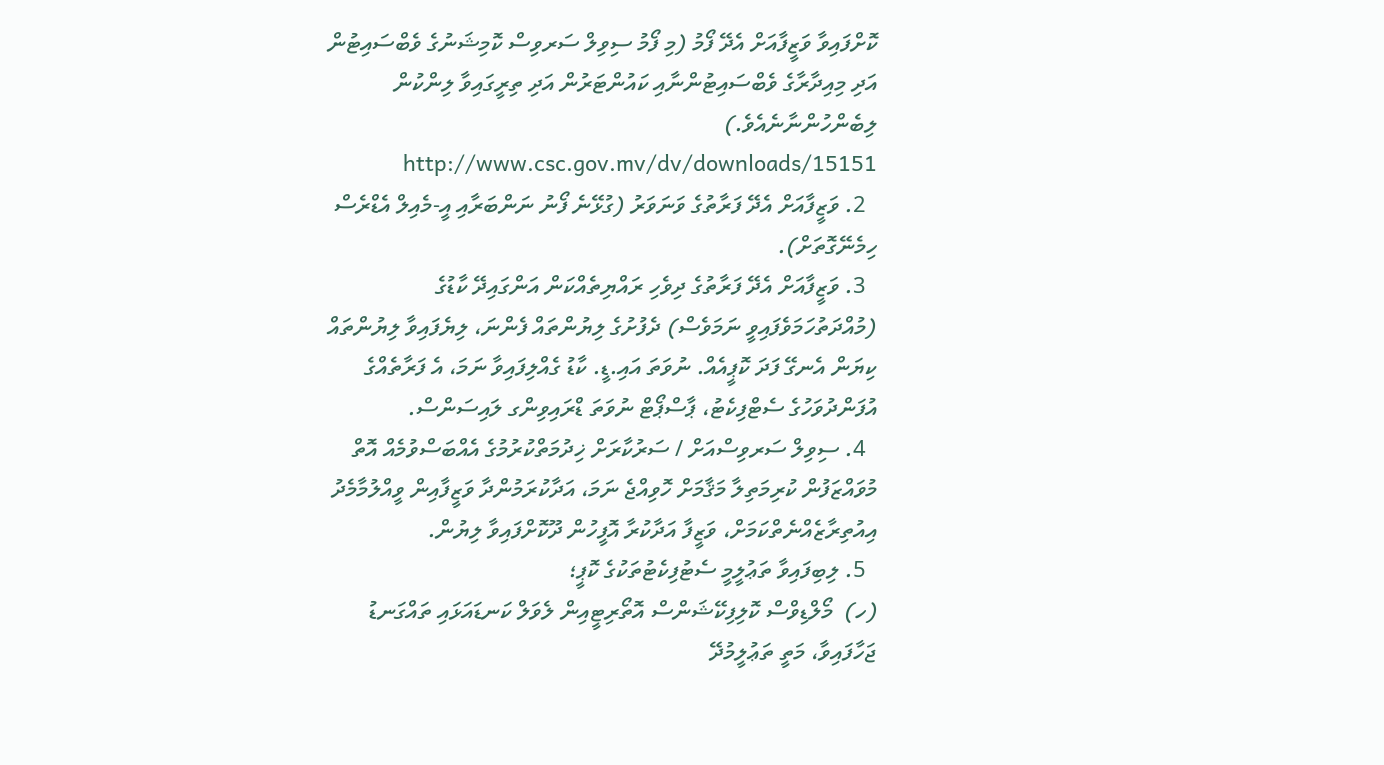ކޮށްފައިވާ ވަޒީފާއަށް އެދޭ ފޯމު (މި ފޯމު ސިވިލް ސަރވިސް ކޮމިޝަނުގެ ވެބްސައިޓުން އަދި މިއިދާރާގެ ވެބްސައިޓުންނާއި ކައުންޓަރުން އަދި ތިރީގައިވާ ލިންކުން ލިބެންހުންނާނެއެވެ.) http://www.csc.gov.mv/dv/downloads/15151
  2. ވަޒީފާއަށް އެދޭ ފަރާތުގެ ވަނަވަރު (ގުޅޭނެ ފޯނު ނަންބަރާއި އީ-މެއިލް އެޑްރެސް ހިމެނޭގޮތަށް).
  3. ވަޒީފާއަށް އެދޭ ފަރާތުގެ ދިވެހި ރައްޔިތެއްކަން އަންގައިދޭ ކާޑުގެ (މުއްދަތުހަމަވެފައިވީ ނަމަވެސް) ދެފުށުގެ ލިޔުންތައް ފެންނަ، ލިޔެފައިވާ ލިޔުންތައް ކިޔަން އެނގޭ ފަދަ ކޮޕީއެއް. ނުވަތަ އައި.ޑީ. ކާޑު ގެއްލިފައިވާ ނަމަ، އެ ފަރާތެއްގެ އުފަންދުވަހުގެ ސެޓްފިކެޓު، ޕާސްޕޯޓް ނުވަތަ ޑްރައިވިންގ ލައިސަންސް.
  4. ސިވިލް ސަރވިސްއަށް / ސަރުކާރަށް ޚިދުމަތްކުރުމުގެ އެއްބަސްވުމެއް އޮތް މުވައްޒަފުން ކުރިމަތިލާ މަޤާމަށް ހޮވިއްޖެ ނަމަ، އަދާކުރަމުންދާ ވަޒީފާއިން ވީއްލުމާމެދު އިއުތިރާޒެއްނެތްކަމަށް، ވަޒީފާ އަދާކުރާ އޮފީހުން ދޫކޮށްފައިވާ ލިޔުން.
  5. ލިބިފައިވާ ތަޢުލީމީ ސެޓުފިކެޓުތަކުގެ ކޮޕީ؛
(ހ)  މޯލްޑިވްސް ކޮލިފިކޭޝަންސް އޮތޯރިޓީއިން ލެވަލް ކަނޑައަޅައި ތައްގަނޑު ޖަހާފައިވާ، މަތީ ތަޢުލީމުދޭ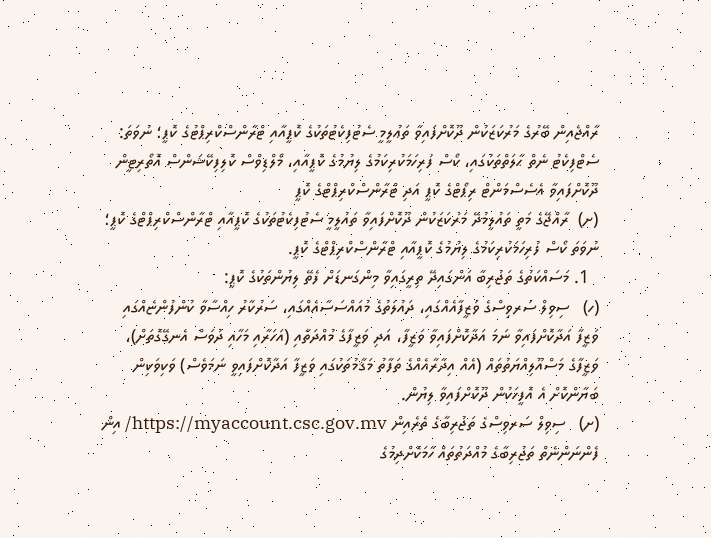ރާއްޖެއިން ބޭރުގެ މަރުކަޒަކުން ދޫކޮށްފައިވާ ތަޢުލީމީ ސެޓުފިކެޓުތަކުގެ ކޮޕީއާއި ޓްރާންސްކްރިޕްޓުގެ ކޮޕީ؛ ނުވަތަ: ސެޓްފިކެޓު ނެތް ޙާލަތްތަކުގައި، ކޯސް ފުރިހަމަކުރިކަމުގެ ލިޔުމުގެ ކޮޕީއާއި، މޯލްޑިވްސް ކޮލިފިކޭޝަންސް އޮތޯރިޓީން ދޫކޮށްފައިވާ އެސެސްމަންޓް ރިޕޯޓްގެ ކޮޕީ އަދި ޓްރާންސްކްރިޕްޓްގެ ކޮޕީ
(ށ)  ރާއްޖޭގެ މަތީ ތައުލީމުދޭ މަރުކަޒަކުން ދޫކޮށްފައިވާ ތައުލީމީ ސެޓުފިކެޓުތަކުގެ ކޮޕީއާއި ޓްރާންސްކްރިޕްޓްގެ ކޮޕީ؛ ނުވަތަ ކޯސް ފުރިހަމަކުރިކަމުގެ ލިޔުމުގެ ކޮޕީއާއި ޓްރާންސްކްރިޕްޓްގެ ކޮޕީ.
  1. މަސައްކަތުގެ ތަޖުރިބާ އަންގައިދޭ ތިރީގައިވާ މިންގަނޑަށް ފެތޭ ލިޔުންތަކުގެ ކޮޕީ:
(ހ)   ސިވިލް ސަރވިސްގެ ވަޒީފާއެއްގައި، ދައުލަތުގެ މުއައްސަސާއެއްގައި، ސަރުކާރު ހިއްސާވާ ކުންފުންޏެއްގައި ވަޒީފާ އަދާކޮށްފައިވާ ނަމަ އަދާކޮށްފައިވާ ވަޒީފާ، އަދި ވަޒީފާގެ މުއްދަތާއި (އަހަރާއި މަހާއި ދުވަސް އެނގޭގޮތަށް)، ވަޒީފާގެ މަސްއޫލިއްޔަތުތައް (އެއް އިދާރާއެއްގެ ތަފާތު މަޤާމުތަކުގައި ވަޒީފާ އަދާކޮށްފައިވީ ނަމަވެސް) ވަކިވަކިން ބަޔާންކޮށް އެ އޮފީހަކުން ދޫކޮށްފައިވާ ލިޔުން.
(ށ)   ސިވިލް ސަރވިސްގެ ތަޖުރިބާގެ ތެރެއިން https://myaccount.csc.gov.mv/ އިން ފެންނަންނެތް ތަޖުރިބާގެ މުއްދަތުތައް ހާމަކޮށްދިމުގެ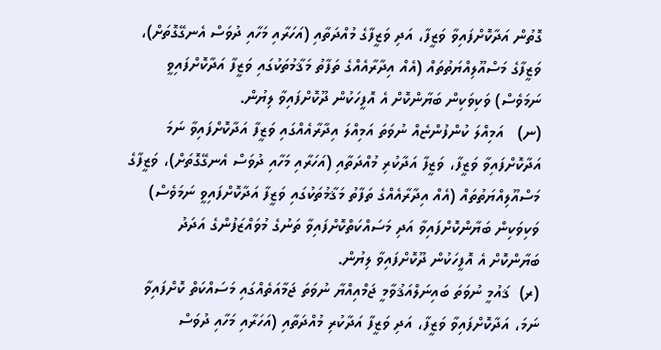ގޮތުން އަދާކޮށްފައިވާ ވަޒީފާ، އަދި ވަޒީފާގެ މުއްދަތާއި (އަހަރާއި މަހާއި ދުވަސް އެނގޭގޮތަށް)، ވަޒީފާގެ މަސްއޫލިއްޔަތުތައް (އެއް އިދާރާއެއްގެ ތަފާތު މަޤާމުތަކުގައި ވަޒީފާ އަދާކޮށްފައިވީ ނަމަވެސް) ވަކިވަކިން ބަޔާންކޮށް އެ އޮފީހަކުން ދޫކޮށްފައިވާ ލިޔުން.
(ނ)   އަމިއްލަ ކުންފުންޏެއް ނުވަތަ އަމިއްލަ އިދާރާއެއްގައި ވަޒީފާ އަދާކޮށްފައިވާ ނަމަ އަދާކޮށްފައިވާ ވަޒީފާ، ވަޒީފާ އަދާކުރި މުއްދަތާއި (އަހަރާއި މަހާއި ދުވަސް އެނގޭގޮތަށް)، ވަޒީފާގެ މަސްއޫލިއްޔަތުތައް (އެއް އިދާރާއެއްގެ ތަފާތު މަޤާމުތަކުގައި ވަޒީފާ އަދާކޮށްފައިވީ ނަމަވެސް) ވަކިވަކިން ބަޔާންކޮށްފައިވާ އަދި މަސައްކަތްކޮށްފައިވާ ތަނުގެ މުވައްޒަފުންގެ އަދަދު ބަޔާންކޮށް އެ އޮފީހަކުން ދޫކޮށްފައިވާ ލިޔުން.
(ރ)  ޤައުމީ ނުވަތަ ބައިނަލްއަޤުވާމީ ޖަމްއިއްޔާ ނުވަތަ ޖަމާއަތެއްގައި މަސައްކަތް ކޮށްފައިވާ ނަމަ، އަދާކޮށްފައިވާ ވަޒީފާ، އަދި ވަޒީފާ އަދާކުރި މުއްދަތާއި (އަހަރާއި މަހާއި ދުވަސް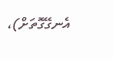އެނގޭގޮތަށް)،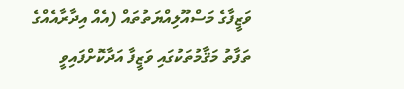ވަޒީފާގެ މަސްއޫލިއްޔަތުތައް (އެއް އިދާރާއެއްގެ ތަފާތު މަޤާމުތަކުގައި ވަޒީފާ އަދާކޮށްފައިވީ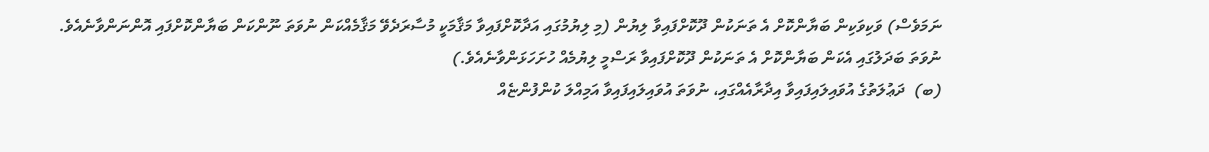ނަމަވެސް) ވަކިވަކިން ބަޔާންކޮށް އެ ތަނަކުން ދޫކޮށްފައިވާ ލިޔުން (މި ލިޔުމުގައި އަދާކޮށްފައިވާ މަޤާމަކީ މުސާރަދެވޭ މަޤާމެއްކަން ނުވަތަ ނޫންކަން ބަޔާންކޮށްފައި އޮންނަންވާނެއެވެ. ނުވަތަ ބަދަލުގައި އެކަން ބަޔާންކޮށް އެ ތަނަކުން ދޫކޮށްފައިވާ ރަސްމީ ލިޔުމެއް ހުށަހަޅަންވާނެއެވެ.)
(ބ)  ދަޢުލަތުގެ އުވައިލައިފައިވާ އިދާރާއެއްގައި، ނުވަތަ އުވައިލައިފައިވާ އަމިއްލަ ކުންފުންޏެއް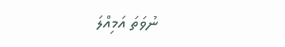ނުވަތަ އަމިއްލަ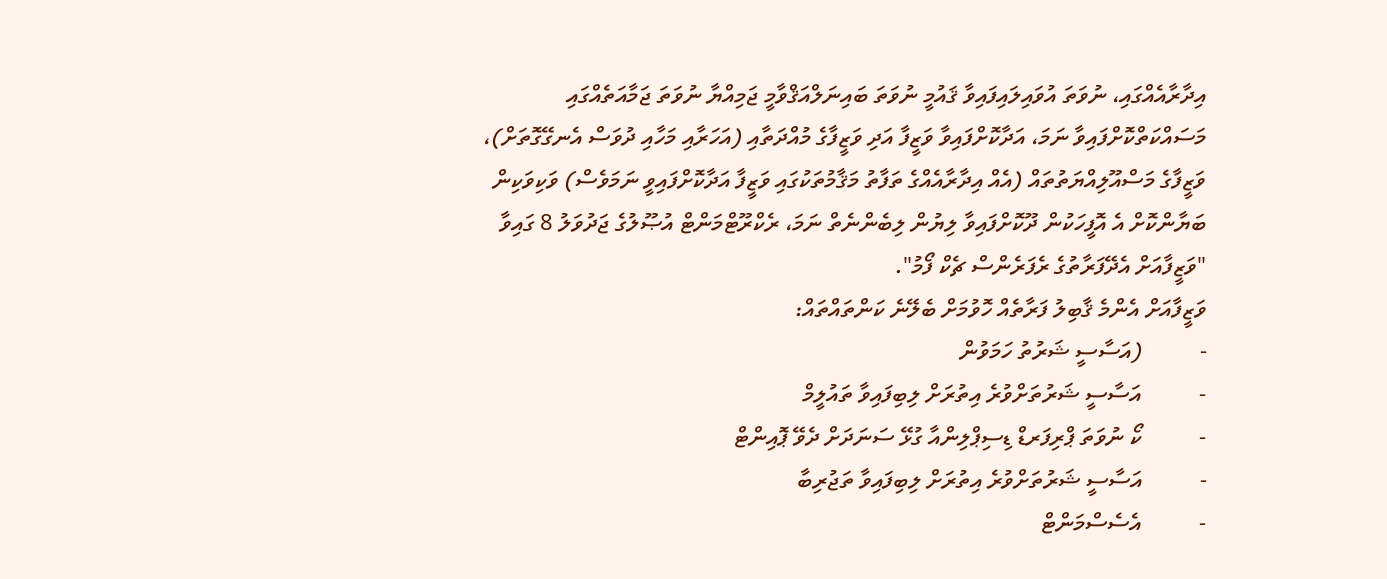އިދާރާއެއްގައި، ނުވަތަ އުވައިލައިފައިވާ ޤައުމީ ނުވަތަ ބައިނަލްއަޤްވާމީ ޖަމިއްޔާ ނުވަތަ ޖަމާއަތެއްގައި މަސައްކަތްކޮށްފައިވާ ނަމަ، އަދާކޮށްފައިވާ ވަޒީފާ އަދި ވަޒީފާގެ މުއްދަތާއި (އަހަރާއި މަހާއި ދުވަސް އެނގޭގޮތަށް)، ވަޒީފާގެ މަސްއޫލިއްޔަތުތައް (އެއް އިދާރާއެއްގެ ތަފާތު މަޤާމުތަކުގައި ވަޒީފާ އަދާކޮށްފައިވީ ނަމަވެސް) ވަކިވަކިން ބަޔާންކޮށް އެ އޮފީހަކުން ދޫކޮށްފައިވާ ލިޔުން ލިބެންނެތް ނަމަ، ރެކްރޫޓްމަންޓް އުޞޫލުގެ ޖަދުވަލު 8 ގައިވާ "ވަޒީފާއަށް އެދޭފަރާތުގެ ރެފަރެންސް ޗެކް ފޯމު".
ވަޒީފާއަށް އެންމެ ޤާބިލު ފަރާތެއް ހޮވުމަށް ބެލޭނެ ކަންތައްތައް:
-          (އަސާސީ ޝަރުތު ހަމަވުން
-          އަސާސީ ޝަރުތަށްވުރެ އިތުރަށް ލިބިފައިވާ ތައުލީމް
-          ކޯ ނުވަތަ ޕްރިފަރޑް ޑިސިޕްލިންއާ ގުޅޭ ސަނަދަށް ދެވޭ ޕޮއިންޓް
-          އަސާސީ ޝަރުތަށްވުރެ އިތުރަށް ލިބިފައިވާ ތަޖުރިބާ
-          އެސެސްމަންޓް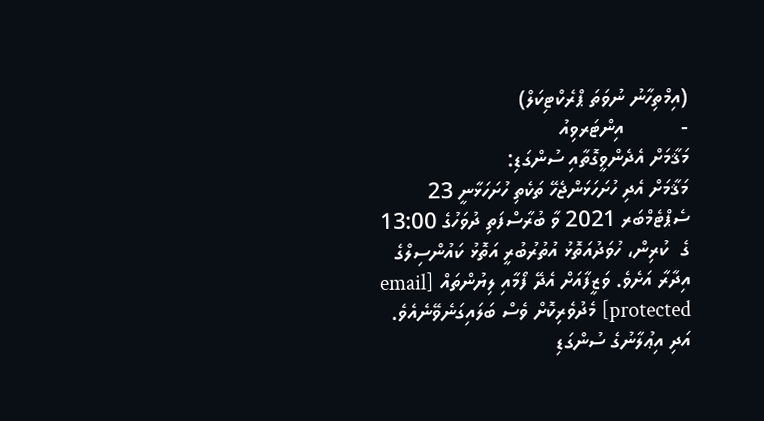(އިމްތިހާނު ނުވަތަ ޕްރެކްޓިކަލް)
-          އިންޓަރވިއު
މަޤާމަށް އެދެންވީގޮތާއި ސުންގަޑި:
މަޤާމަށް އެދި ހުށަހަޅަންޖެހޭ ތަކެތި ހުށަހަޅާނީ 23 ސެޕްޓެމްބަރ 2021 ވާ ބުރާސްފަތި ދުވަހުގެ 13:00 ގެ  ކުރިން، ހުވަދުއަތޮޅު އުތުރުބުރީ އަތޮޅު ކައުންސިލްގެ އިދާރާ އަށެވެ. ވަޒީފާއަށް އެދޭ ފޯމާއި ލިޔުންތައް [email protected] މެދުވެރިކޮށް ވެސް ބަލައިގަނެވޭނެއެވެ.
އަދި އިޢުލާނުގެ ސުންގަޑި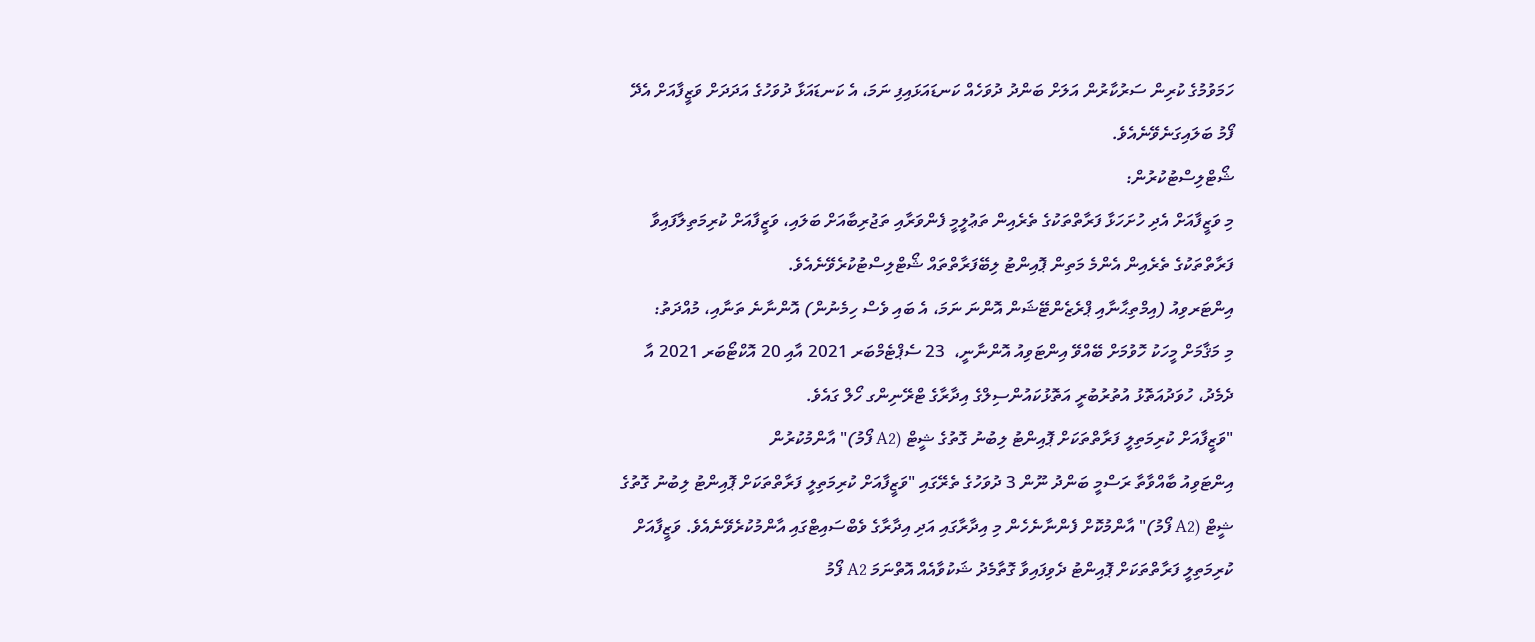ހަމަވުމުގެ ކުރިން ސަރުކާރުން އަލަށް ބަންދު ދުވަހެއް ކަނޑައަޅައިފި ނަމަ، އެ ކަނޑައަޅާ ދުވަހުގެ އަދަދަށް ވަޒީފާއަށް އެދޭ ފޯމު ބަލައިގަނެވޭނެއެވެ.
ޝޯޓްލިސްޓުކުރުން:
މި ވަޒީފާއަށް އެދި ހުށަހަޅާ ފަރާތްތަކުގެ ތެރެއިން ތަޢުލީމީ ފެންވަރާއި ތަޖުރިބާއަށް ބަލައި، ވަޒީފާއަށް ކުރިމަތިލާފައިވާ ފަރާތްތަކުގެ ތެރެއިން އެންމެ މަތިން ޕޮއިންޓު ލިބޭފަރާތްތައް ޝޯޓްލިސްޓުކުރެވޭނެއެވެ.
އިންޓަރވިއު (އިމްތިޙާނާއި ޕްރެޒެންޓޭޝަން އޮންނަ ނަމަ، އެ ބައި ވެސް ހިމެނުން) އޮންނާނެ ތަނާއި، މުއްދަތު:
މި މަޤާމަށް މީހަކު ހޮވުމަށް ބޭއްވޭ އިންޓަވިއު އޮންނާނީ،  23 ސެޕްޓެމްބަރ 2021 އާއި 20 އޮކްޓޯބަރ 2021 އާ ދެމެދު، ހުވަދުއަތޮޅު އުތުރުބުރީ އަތޮޅުކައުންސިލްގެ އިދާރާގެ ޓްރޭނިންގ ހޯލް ގައެވެ.
"ވަޒީފާއަށް ކުރިމަތިލީ ފަރާތްތަކަށް ޕޮއިންޓު ލިބުނު ގޮތުގެ ޝީޓް (A2 ފޯމު)" އާންމުކުރުން
އިންޓަވިއު ބާއްވާތާ ރަސްމީ ބަންދު ނޫން 3 ދުވަހުގެ ތެރޭގައި "ވަޒީފާއަށް ކުރިމަތިލީ ފަރާތްތަކަށް ޕޮއިންޓު ލިބުނު ގޮތުގެ ޝީޓް (A2 ފޯމު)" އާންމުކޮށް ފެންނާނެހެން މި އިދާރާގައި އަދި އިދާރާގެ ވެބްސައިޓްގައި އާންމުކުރެވޭނެއެވެ. ވަޒީފާއަށް ކުރިމަތިލީ ފަރާތްތަކަށް ޕޮއިންޓު ދެވިފައިވާ ގޮތާމެދު ޝަކުވާއެއް އޮތްނަމަ A2 ފޯމު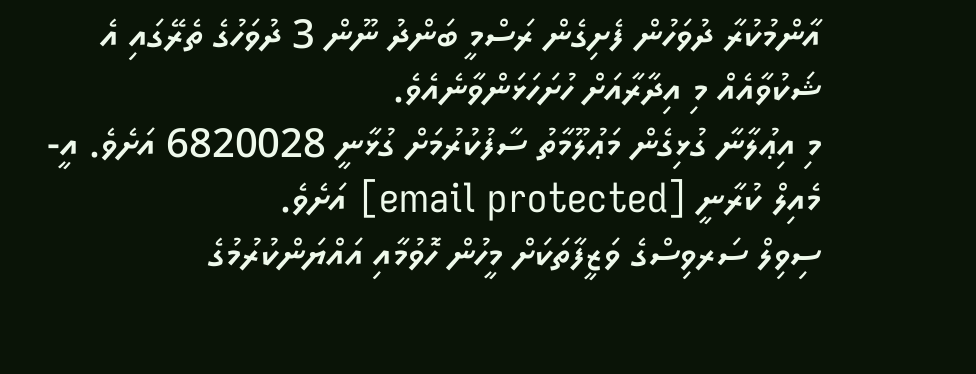އާންމުކުރާ ދުވަހުން ފެށިގެން ރަސްމީ ބަންދު ނޫން 3 ދުވަހުގެ ތެރޭގައި އެ ޝަކުވާއެއް މި އިދާރާއަށް ހުށަހަޅަންވާނެއެވެ.
މި އިޢުލާނާ ގުޅިގެން މަޢުލޫމާތު ސާފުކުރުމަށް ގުޅާނީ 6820028 އަށެވެ. އީ-މެއިލް ކުރާނީ [email protected] އަށެވެ.
ސިވިލް ސަރވިސްގެ ވަޒީފާތަކަށް މީހުން ހޮވުމާއި އައްޔަންކުރުމުގެ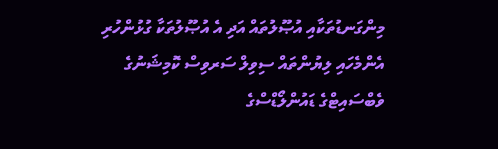މިންގަނޑުތަކާއި އުޞޫލުތައް އަދި އެ އުޞޫލުތަކާ ގުޅުންހުރި އެންމެހައި ލިޔުންތައް ސިވިލް ސަރވިސް ކޮމިޝަނުގެ ވެބްސައިޓްގެ ޑައުންލޯޑްސްގެ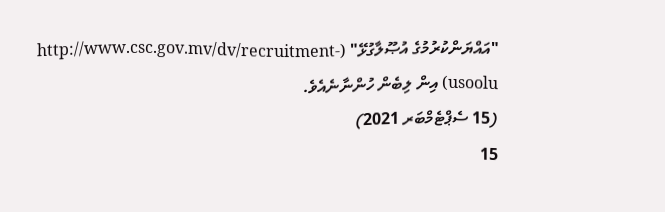"އައްޔަންކުރުމުގެ އުޞޫލާގުޅޭ" (http://www.csc.gov.mv/dv/recruitment-usoolu) އިން ލިބެން ހުންނާނެއެވެ.
(15 ސެޕްޓެމްބަރ 2021)
15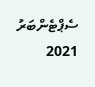ސެޕްޓެންބަރު 2021